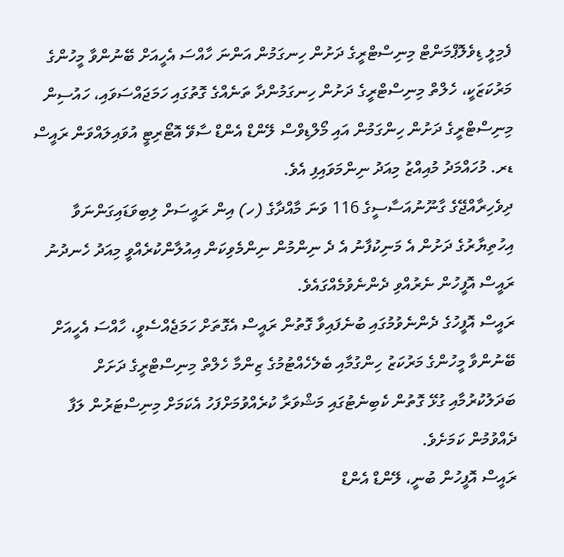ފެމިލީ ޑިވެލޮޕްމަންޓް މިނިސްޓްރީގެ ދަށުން ހިނގަމުން އަންނަ ހާއްސަ އެހީއަށް ބޭނުންވާ މީހުންގެ މަރުކަޒަކީ، ހެލްތް މިނިސްޓްރީގެ ދަށުން ހިނގަމުންދާ ތަނެއްގެ ގޮތުގައި ހަމަޖައްސަވައި، ހައުސިން މިނިސްޓްރީގެ ދަށުން ހިންގަމުން އައި މޯލްޑިވްސް ލޭންޑް އެންޑް ސާވޭ އޮޓޯރިޓީ އުވައިލައްވަން ރައީސް ޑރ. މުހައްމަދު މުއިއްޒު މިއަދު ނިންމަވައިފި އެވެ.
ދިވެހިރާއްޖޭގެ ގާނޫނުއަސާސީގެ 116 ވަނަ މާއްދާގެ (ހ) އިން ރައީސަށް ލިބިވަޑައިގަންނަވާ އިހުތިޔާރުގެ ދަށުން އެ މަނިކުފާނު އެ ދެ ނިންމުން ނިންމެވިކަން އިއުލާންކުރެއްވީ މިއަދު ހެނދުނު ރައީސް އޮފީހުން ނެރުއްވި ދެންނެވުމެއްގައެވެ.
ރައީސް އޮފީހުގެ ދެންނެވުމުގައި ބުނެފައިވާ ގޮތުން ރައީސް އެގޮތަށް ހަމަޖެއްސެވީ، ހާއްސަ އެހީއަށް ބޭނުންވާ މީހުންގެ މަރުކަޒު ހިންގުމާއި ބެލެހެއްޓުމުގެ ޒިންމާ ހެލްތް މިނިސްޓްރީގެ ދަށަށް ބަދަލުކުރުމާއި ގުޅޭ ގޮތުން ކެބިނެޓުގައި މަޝްވަރާ ކުރެއްވުމަށްފަހު އެކަމަށް މިނިސްޓަރުން ލަފާ ދެއްވުމުން ކަމަށެވެ.
ރައީސް އޮފީހުން ބުނީ، ލޭންޑް އެންޑް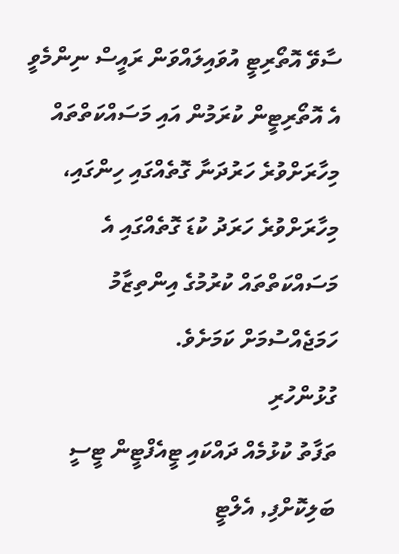ސާވޭ އޮތޯރިޓީ އުވައިލައްވަން ރައީސް ނިންމެވީ އެ އޮތޯރިޓީން ކުރަމުން އައި މަސައްކަތްތައް މިހާރަށްވުރެ ހަރުދަނާ ގޮތެއްގައި ހިންގައި، މިހާރަށްވުރެ ހަރަދު ކުޑަ ގޮތެއްގައި އެ މަސައްކަތްތައް ކުރުމުގެ އިންތިޒާމު ހަމަޖެއްސުމަށް ކަމަށެވެ.
ގުޅުންހުރި
ތަފާތު ކުޅުމެއް ދައްކައި ޓީއެފްޓީން ޓީސީ ބަލިކޮށްފި, އެލްޓީ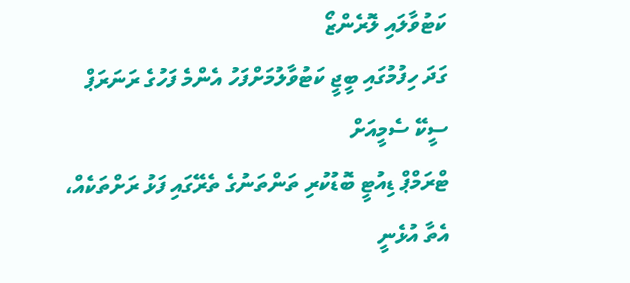ކަޓުވާލައި ލޮރެންޒޯ
ގަދަ ހިފުމުގައި ބީޖީ ކަޓުވާލުމަށްފަހު އެންމެ ފަހުގެ ރަނަރަޕް ސީކޭ ސެމީއަށް
ޓްރަމްޕް ޑިއުޓީ ބޮޑުކުރި ތަންތަނުގެ ތެރޭގައި ފަޅު ރަށްތަކެއް، އެތާ އުޅެނީ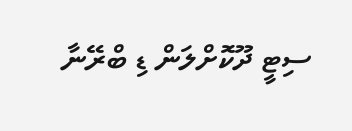ސިޓީ ދޫކޮށްލަން ޑި ބްރޭނާ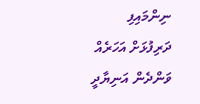ނިންމައިފި
ދަރިފުޅަށް އަހަރެއް ވަންދެން އަނިޔާދީ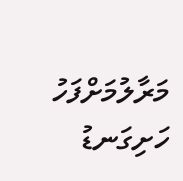މަރާލުމަށްފަހު ހަށިގަނޑު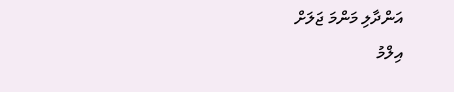އަންދާލި މަންމަ ޖަލަށް
އިލްމު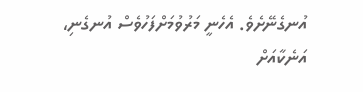އުނގެނޭށެވެ. އެހެނީ މަރުވުމަށްފަހުވެސް އުނގެނި، އަނެކާއަށް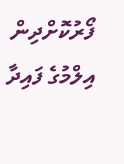ފޯރުކޮށްދިން އިލްމުގެ ފައިދާ